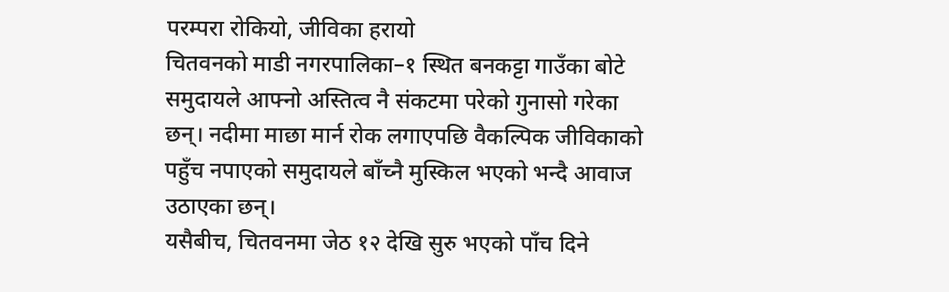परम्परा रोकियो, जीविका हरायो
चितवनको माडी नगरपालिका–१ स्थित बनकट्टा गाउँका बोटे समुदायले आफ्नो अस्तित्व नै संकटमा परेको गुनासो गरेका छन्। नदीमा माछा मार्न रोक लगाएपछि वैकल्पिक जीविकाको पहुँच नपाएको समुदायले बाँच्नै मुस्किल भएको भन्दै आवाज उठाएका छन्।
यसैबीच, चितवनमा जेठ १२ देखि सुरु भएको पाँच दिने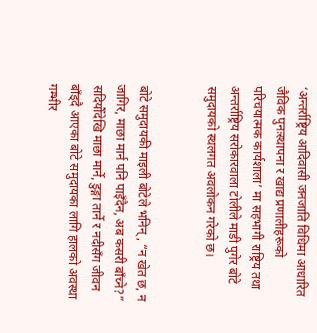‘अन्तर्राष्ट्रिय आदिवासी जनजाति विधिमा आधारित जैविक पुनःस्थापना र खाद्य प्रणालीहरूको परिचयात्मक कार्यशाला’ मा सहभागी राष्ट्रिय तथा अन्तर्राष्ट्रिय सरोकारवाला टोलीले माडी पुगेर बोटे समुदायको स्थलगत अवलोकन गरेको छ।


बोटे समुदायकी माइली बोटेले भनिन्, “न खेत छ, न जागिर, माछा मार्न पनि पाइँदैन, अब कसरी बाँच्ने?”
सदियौँदेखि माछा मार्ने, डुङ्गा तार्ने र नदीसँग जीवन बाँड्दै आएका बोटे समुदायका लागि हालको अवस्था गम्भीर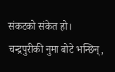संकटको संकेत हो। चन्द्रपुरीकी नुमा बोटे भन्छिन्,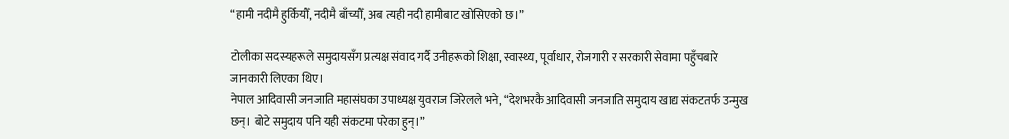“हामी नदीमै हुर्कियौँ, नदीमै बाँच्यौँ, अब त्यही नदी हामीबाट खोसिएको छ।”

टोलीका सदस्यहरूले समुदायसँग प्रत्यक्ष संवाद गर्दै उनीहरूको शिक्षा, स्वास्थ्य, पूर्वाधार, रोजगारी र सरकारी सेवामा पहुँचबारे जानकारी लिएका थिए।
नेपाल आदिवासी जनजाति महासंघका उपाध्यक्ष युवराज जिरेलले भने, “देशभरकै आदिवासी जनजाति समुदाय खाद्य संकटतर्फ उन्मुख छन्। बोटे समुदाय पनि यही संकटमा परेका हुन्।”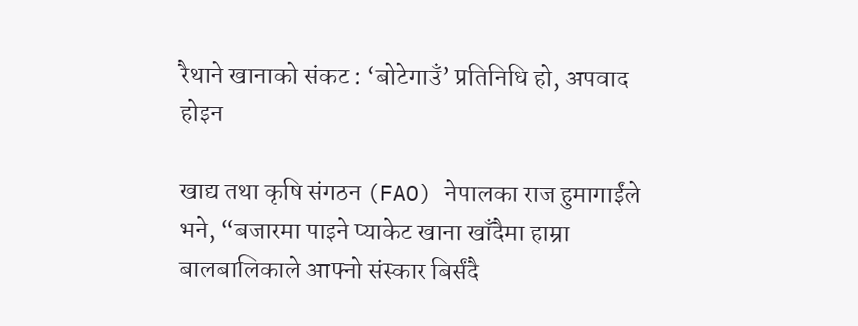रैथाने खानाको संकट : ‘बोटेगाउँ’ प्रतिनिधि हो, अपवाद होइन

खाद्य तथा कृषि संगठन (FAO) नेपालका राज हुमागाईंले भने, “बजारमा पाइने प्याकेट खाना खाँदैमा हाम्रा बालबालिकाले आफ्नो संस्कार बिर्संदै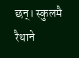छन्। स्कुलमै रैथाने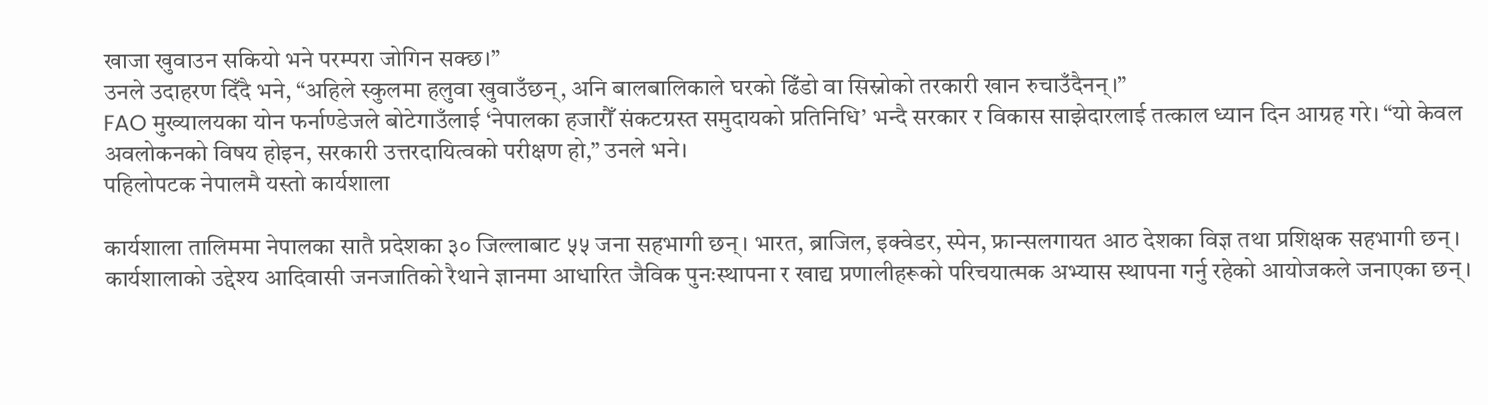खाजा खुवाउन सकियो भने परम्परा जोगिन सक्छ।”
उनले उदाहरण दिँदै भने, “अहिले स्कुलमा हलुवा खुवाउँछन्, अनि बालबालिकाले घरको ढिँडो वा सिस्नोको तरकारी खान रुचाउँदैनन्।”
FAO मुख्यालयका योन फर्नाण्डेजले बोटेगाउँलाई ‘नेपालका हजारौँ संकटग्रस्त समुदायको प्रतिनिधि’ भन्दै सरकार र विकास साझेदारलाई तत्काल ध्यान दिन आग्रह गरे। “यो केवल अवलोकनको विषय होइन, सरकारी उत्तरदायित्वको परीक्षण हो,” उनले भने।
पहिलोपटक नेपालमै यस्तो कार्यशाला

कार्यशाला तालिममा नेपालका सातै प्रदेशका ३० जिल्लाबाट ५५ जना सहभागी छन्। भारत, ब्राजिल, इक्वेडर, स्पेन, फ्रान्सलगायत आठ देशका विज्ञ तथा प्रशिक्षक सहभागी छन्।
कार्यशालाको उद्देश्य आदिवासी जनजातिको रैथाने ज्ञानमा आधारित जैविक पुनःस्थापना र खाद्य प्रणालीहरूको परिचयात्मक अभ्यास स्थापना गर्नु रहेको आयोजकले जनाएका छन्।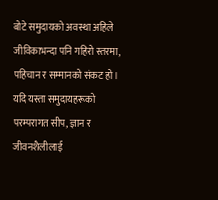बोटे समुदायको अवस्था अहिले जीविकाभन्दा पनि गहिरो स्तरमा, पहिचान र सम्मानको संकट हो।
यदि यस्ता समुदायहरूको परम्परागत सीप, ज्ञान र जीवनशैलीलाई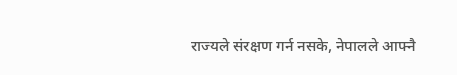राज्यले संरक्षण गर्न नसके, नेपालले आफ्नै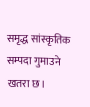समृद्ध सांस्कृतिक सम्पदा गुमाउने खतरा छ।